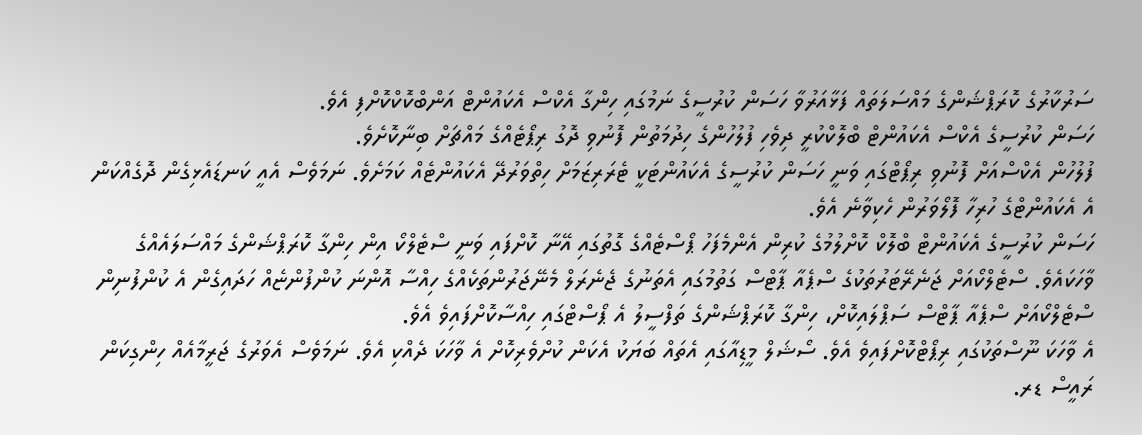ސަރުކާރުގެ ކޮރަޕްޝަންގެ މައްސަލަތައް ފަޅާއަރުވާ ހަސަން ކުރުސީގެ ނަމުގައި ހިންގާ އެކްސް އެކައުންޓް އަންބްކޮކްކޮށްފި އެވެ.
ހަސަން ކުރުސީގެ އެކްސް އެކައުންޓް ބްލޮކްކުރީ ދިވެހި ފުލުހުންގެ ހިދުމަތުން ފޮނުވި ދޮގު ރިޕޯޓެއްގެ މައްޗަށް ބިނާކޮށެވެ.
ފުލުހުން އެކްސްއަށް ފޮނުވި ރިޕޯޓްގައި ވަނީ ހަސަން ކުރުސީގެ އެކައުންޓަކީ ޓެރަރިޒަމަށް ހިތްވަރުދޭ އެކައުންޓެއް ކަމަށެވެ. ނަމަވެސް އެއީ ކަނޑައެޅިގެން ދޮގެއްކަން އެ އެކައުންޓްގެ ހުރިހާ ފޮލޯވަރުން ހެކިވާނެ އެވެ.
ހަސަން ކުރުސީގެ އެކައުންޓް ބްލޮކް ކޮށްލުމުގެ ކުރިން އެންމެފަހު ޕޯސްޓެއްގެ ގޮތުގައި އޭނާ ކޮށްފައި ވަނީ ސްޓެލްކޯ އިން ހިންގާ ކޮރަޕްޝަންގެ މައްސަލައެއްގެ ވާހަކައެވެ. ސްޓެލްކޯއަށް ޖަނެރޭޓަރުތަކުގެ ސްޕެއާ ޕާޓްސް ގަތުމުގައި އެތަނުގެ ޖެނެރަލް މެނޭޖަރުންތަކެއްގެ ހިއްސާ އޮންނަ ކުންފުންޏެއް ހަދައިގެން އެ ކުންފުނިން ސްޓެލްކޯއަށް ސްޕެއާ ޕާޓްސް ސަޕްލައިކޮށް، ހިންގާ ކޮރަޕްޝަންގެ ތަފްސީލު އެ ޕޯސްޓްގައި ހިއްސާކޮށްފައިވެ އެވެ.
އެ ވާހަކަ ނޫސްތަކުގައި ރިޕޯޓްކޮށްފައިވެ އެވެ. ސޯޝަލް މީޑިއާގައި އެތައް ބަޔަކު އެކަން ކުށްވެރިކޮށް އެ ވާހަކަ ދެއްކި އެވެ. ނަމަވެސް އެވަރުގެ ޖަރީމާއެއް ހިންގިކަން ރައީސް ޑރ.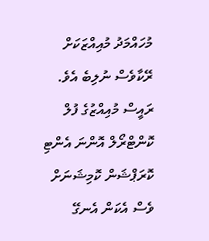މުހައްމަދު މުއިއްޒަކަށް ރޭކާވެސް ނުލިބެ އެވެ. ރައީސް މުއިއްޒުގެ ފުލް ކޮންޓްރޯލް އޮންނަ އެންޓި ކޮރަޕްޝަން ކޮމިޝަނަށް ވެސް އެކަން އެނގޭ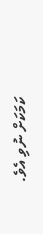ކަމަކަށް ނުވި އެވެ.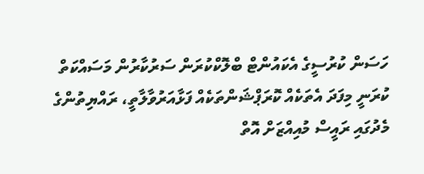ހަސަން ކުރުސީގެ އެކައުންޓް ބްލޮކްކުރަން ސަރުކާރުން މަސައްކަތް ކުރަނީ މިފަދަ އެތަކެއް ކޮރަޕްޝަންތަކެއް ފަޅާއަރުވާލާތީ، ރައްޔިތުންގެ މެދުގައި ރައީސް މުއިއްޒަށް އޮތް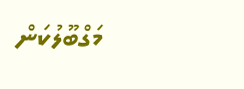މަގްބޫލުކަން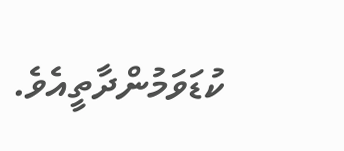ކުޑަވަމުންދާތީއެވެ.